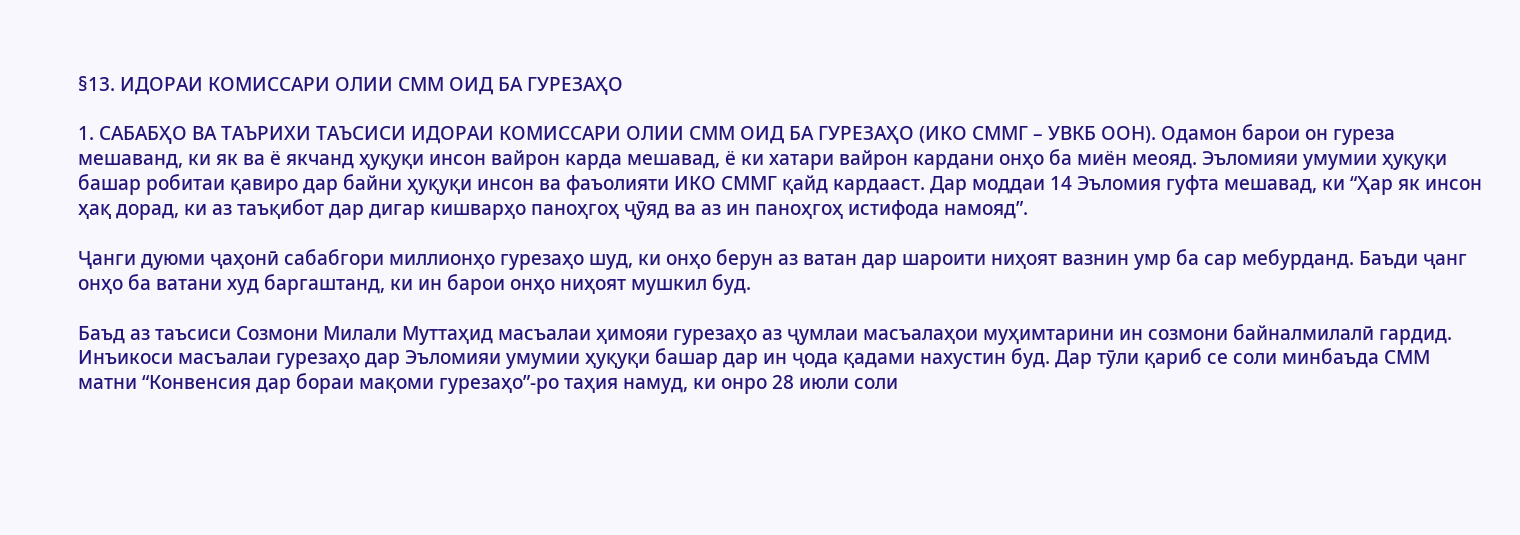§13. ИДОРАИ КОМИССАРИ ОЛИИ СММ ОИД БА ГУРЕЗАҲО

1. САБАБҲО ВА ТАЪРИХИ ТАЪСИСИ ИДОРАИ КОМИССАРИ ОЛИИ СММ ОИД БА ГУРЕЗАҲО (ИКО СММГ – УВКБ ООН). Одамон барои он гуреза мешаванд, ки як ва ё якчанд ҳуқуқи инсон вайрон карда мешавад, ё ки хатари вайрон кардани онҳо ба миён меояд. Эъломияи умумии ҳуқуқи башар робитаи қавиро дар байни ҳуқуқи инсон ва фаъолияти ИКО СММГ қайд кардааст. Дар моддаи 14 Эъломия гуфта мешавад, ки “Ҳар як инсон ҳақ дорад, ки аз таъқибот дар дигар кишварҳо паноҳгоҳ ҷӯяд ва аз ин паноҳгоҳ истифода намояд”.

Ҷанги дуюми ҷаҳонӣ сабабгори миллионҳо гурезаҳо шуд, ки онҳо берун аз ватан дар шароити ниҳоят вазнин умр ба сар мебурданд. Баъди ҷанг онҳо ба ватани худ баргаштанд, ки ин барои онҳо ниҳоят мушкил буд.

Баъд аз таъсиси Созмони Милали Муттаҳид масъалаи ҳимояи гурезаҳо аз ҷумлаи масъалаҳои муҳимтарини ин созмони байналмилалӣ гардид. Инъикоси масъалаи гурезаҳо дар Эъломияи умумии ҳуқуқи башар дар ин ҷода қадами нахустин буд. Дар тӯли қариб се соли минбаъда СММ матни “Конвенсия дар бораи мақоми гурезаҳо”-ро таҳия намуд, ки онро 28 июли соли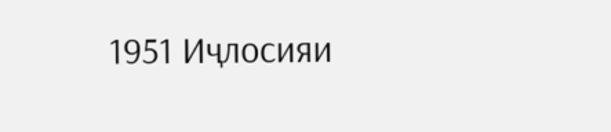1951 Иҷлосияи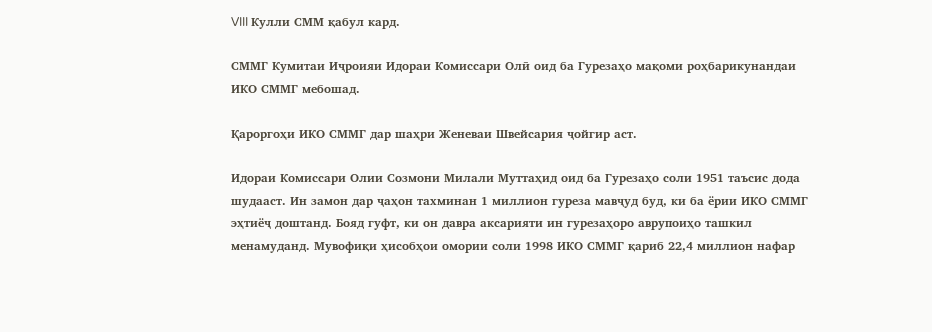VIII Кулли СММ қабул кард.

СММГ Кумитаи Иҷроияи Идораи Комиссари Олӣ оид ба Гурезаҳо мақоми роҳбарикунандаи ИКО СММГ мебошад.

Қароргоҳи ИКО СММГ дар шаҳри Женеваи Швейсария ҷойгир аст.

Идораи Комиссари Олии Созмони Милали Муттаҳид оид ба Гурезаҳо соли 1951 таъсис дода шудааст. Ин замон дар ҷаҳон тахминан 1 миллион гуреза мавҷуд буд, ки ба ёрии ИКО СММГ эҳтиёҷ доштанд. Бояд гуфт, ки он давра аксарияти ин гурезаҳоро аврупоиҳо ташкил менамуданд. Мувофиқи ҳисобҳои омории соли 1998 ИКО СММГ қариб 22,4 миллион нафар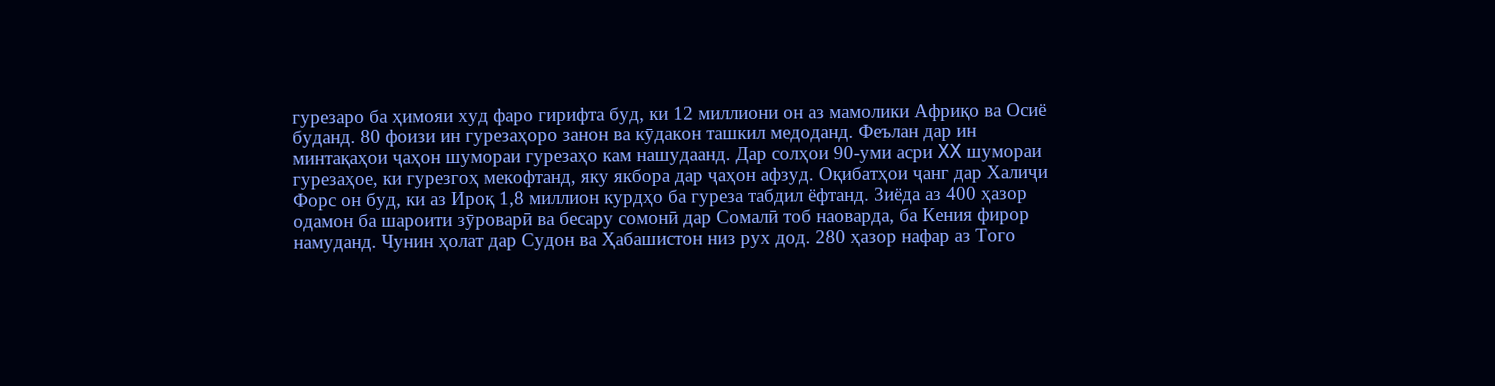гурезаро ба ҳимояи худ фаро гирифта буд, ки 12 миллиони он аз мамолики Африқо ва Осиё буданд. 80 фоизи ин гурезаҳоро занон ва кӯдакон ташкил медоданд. Феълан дар ин минтақаҳои ҷаҳон шумораи гурезаҳо кам нашудаанд. Дар солҳои 90-уми асри XX шумораи гурезаҳое, ки гурезгоҳ мекофтанд, яку якбора дар ҷаҳон афзуд. Оқибатҳои ҷанг дар Халиҷи Форс он буд, ки аз Ироқ 1,8 миллион курдҳо ба гуреза табдил ёфтанд. Зиёда аз 400 ҳазор одамон ба шароити зӯроварӣ ва бесару сомонӣ дар Сомалӣ тоб наоварда, ба Кения фирор намуданд. Чунин ҳолат дар Судон ва Ҳабашистон низ рух дод. 280 ҳазор нафар аз Того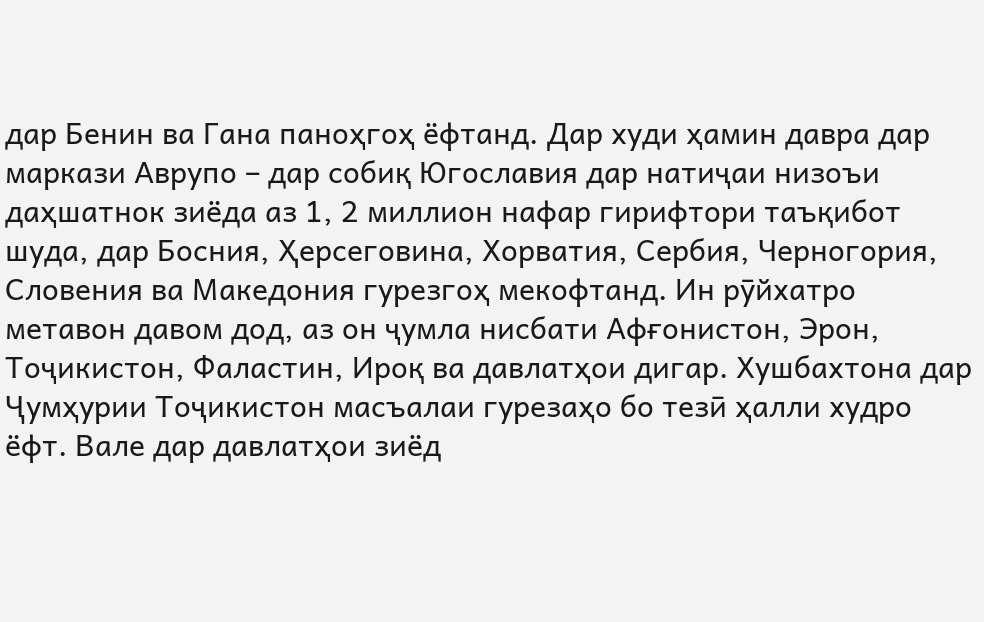дар Бенин ва Гана паноҳгоҳ ёфтанд. Дар худи ҳамин давра дар маркази Аврупо – дар собиқ Югославия дар натиҷаи низоъи даҳшатнок зиёда аз 1, 2 миллион нафар гирифтори таъқибот шуда, дар Босния, Ҳерсеговина, Хорватия, Сербия, Черногория, Словения ва Македония гурезгоҳ мекофтанд. Ин рӯйхатро метавон давом дод, аз он ҷумла нисбати Афғонистон, Эрон, Тоҷикистон, Фаластин, Ироқ ва давлатҳои дигар. Хушбахтона дар Ҷумҳурии Тоҷикистон масъалаи гурезаҳо бо тезӣ ҳалли худро ёфт. Вале дар давлатҳои зиёд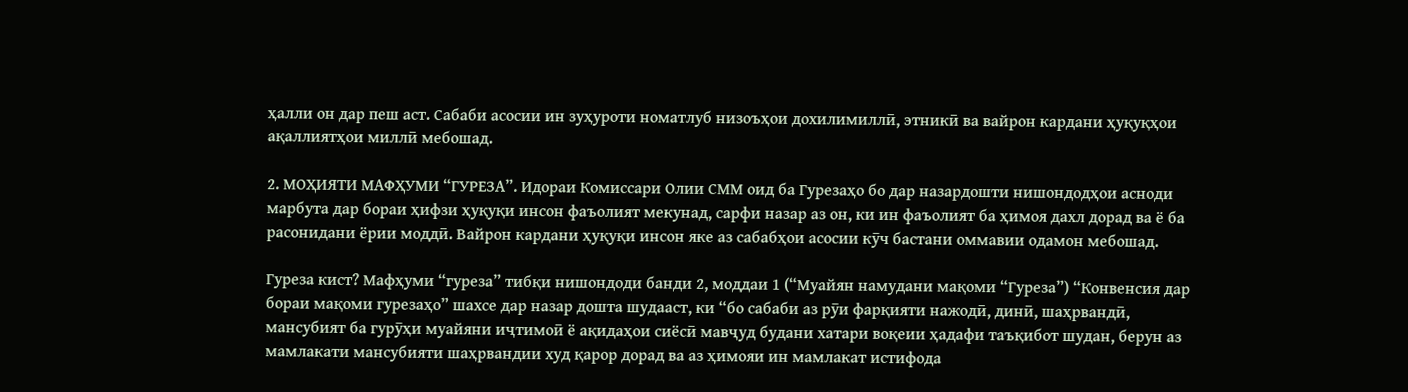ҳалли он дар пеш аст. Сабаби асосии ин зуҳуроти номатлуб низоъҳои дохилимиллӣ, этникӣ ва вайрон кардани ҳуқуқҳои ақаллиятҳои миллӣ мебошад.

2. МОҲИЯТИ МАФҲУМИ “ГУРЕЗА”. Идораи Комиссари Олии СММ оид ба Гурезаҳо бо дар назардошти нишондодҳои асноди марбута дар бораи ҳифзи ҳуқуқи инсон фаъолият мекунад, сарфи назар аз он, ки ин фаъолият ба ҳимоя дахл дорад ва ё ба расонидани ёрии моддӣ. Вайрон кардани ҳуқуқи инсон яке аз сабабҳои асосии кӯч бастани оммавии одамон мебошад.

Гуреза кист? Мафҳуми “гуреза” тибқи нишондоди банди 2, моддаи 1 (“Муайян намудани мақоми “Гуреза”) “Конвенсия дар бораи мақоми гурезаҳо” шахсе дар назар дошта шудааст, ки “бо сабаби аз рӯи фарқияти нажодӣ, динӣ, шаҳрвандӣ, мансубият ба гурӯҳи муайяни иҷтимоӣ ё ақидаҳои сиёсӣ мавҷуд будани хатари воқеии ҳадафи таъқибот шудан, берун аз мамлакати мансубияти шаҳрвандии худ қарор дорад ва аз ҳимояи ин мамлакат истифода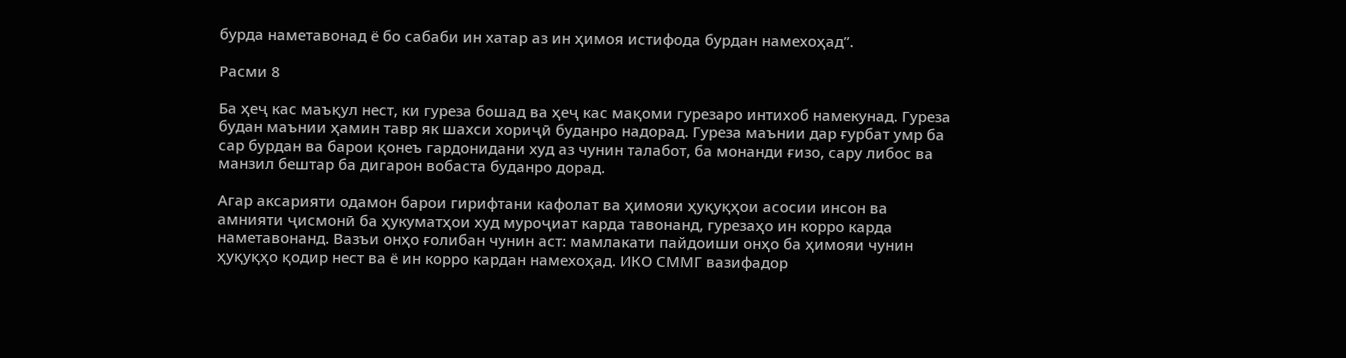бурда наметавонад ё бо сабаби ин хатар аз ин ҳимоя истифода бурдан намехоҳад”.

Расми 8

Ба ҳеҷ кас маъқул нест, ки гуреза бошад ва ҳеҷ кас мақоми гурезаро интихоб намекунад. Гуреза будан маънии ҳамин тавр як шахси хориҷӣ буданро надорад. Гуреза маънии дар ғурбат умр ба сар бурдан ва барои қонеъ гардонидани худ аз чунин талабот, ба монанди ғизо, сару либос ва манзил бештар ба дигарон вобаста буданро дорад.

Агар аксарияти одамон барои гирифтани кафолат ва ҳимояи ҳуқуқҳои асосии инсон ва амнияти ҷисмонӣ ба ҳукуматҳои худ муроҷиат карда тавонанд, гурезаҳо ин корро карда наметавонанд. Вазъи онҳо ғолибан чунин аст: мамлакати пайдоиши онҳо ба ҳимояи чунин ҳуқуқҳо қодир нест ва ё ин корро кардан намехоҳад. ИКО СММГ вазифадор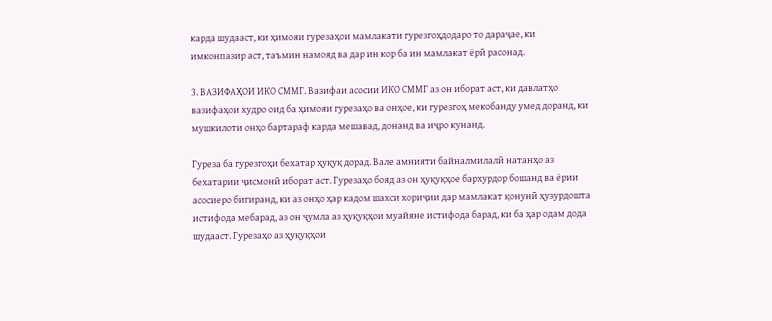карда шудааст, ки ҳимояи гурезаҳои мамлакати гурезгоҳдодаро то дараҷае, ки имконпазир аст, таъмин намояд ва дар ин кор ба ин мамлакат ёрӣ расонад.

3. ВАЗИФАҲОИ ИКО СММГ. Вазифаи асосии ИКО СММГ аз он иборат аст, ки давлатҳо вазифаҳои худро оид ба ҳимояи гурезаҳо ва онҳое, ки гурезгоҳ мекобанду умед доранд, ки мушкилоти онҳо бартараф карда мешавад, донанд ва иҷро кунанд.

Гуреза ба гурезгоҳи бехатар ҳуқуқ дорад. Вале амнияти байналмилалӣ натанҳо аз бехатарии ҷисмонӣ иборат аст. Гурезаҳо бояд аз он ҳуқуқҳое бархурдор бошанд ва ёрии асосиеро бигиранд, ки аз онҳо ҳар кадом шахси хориҷии дар мамлакат қонунӣ ҳузурдошта истифода мебарад, аз он ҷумла аз ҳуқуқҳои муайяне истифода барад, ки ба ҳар одам дода шудааст. Гурезаҳо аз ҳуқуқҳои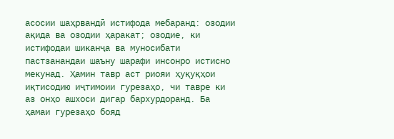асосии шаҳрвандӣ истифода мебаранд: озодии ақида ва озодии ҳаракат; озодие, ки истифодаи шиканҷа ва муносибати пастзанандаи шаъну шарафи инсонро истисно мекунад. Ҳамин тавр аст риояи ҳуқуқҳои иқтисодию иҷтимоии гурезаҳо, чи тавре ки аз онҳо ашхоси дигар бархурдоранд. Ба ҳамаи гурезаҳо бояд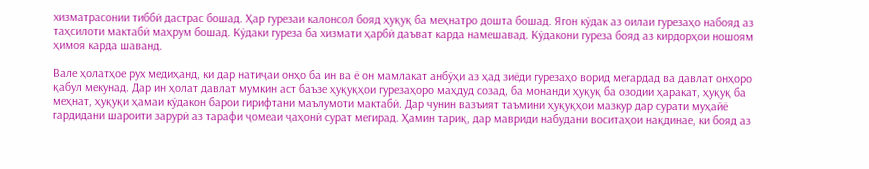хизматрасонии тиббӣ дастрас бошад. Ҳар гурезаи калонсол бояд ҳуқуқ ба меҳнатро дошта бошад. Ягон кӯдак аз оилаи гурезаҳо набояд аз таҳсилоти мактабӣ маҳрум бошад. Кӯдаки гуреза ба хизмати ҳарбӣ даъват карда намешавад. Кӯдакони гуреза бояд аз кирдорҳои ношоям ҳимоя карда шаванд.

Вале ҳолатҳое рух медиҳанд, ки дар натиҷаи онҳо ба ин ва ё он мамлакат анбӯҳи аз ҳад зиёди гурезаҳо ворид мегардад ва давлат онҳоро қабул мекунад. Дар ин ҳолат давлат мумкин аст баъзе ҳуқуқҳои гурезаҳоро маҳдуд созад, ба монанди ҳуқуқ ба озодии ҳаракат, ҳуқуқ ба меҳнат, ҳуқуқи ҳамаи кӯдакон барои гирифтани маълумоти мактабӣ. Дар чунин вазъият таъмини ҳуқуқҳои мазкур дар сурати муҳайё гардидани шароити зарурӣ аз тарафи ҷомеаи ҷаҳонӣ сурат мегирад. Ҳамин тариқ, дар мавриди набудани воситаҳои нақдинае, ки бояд аз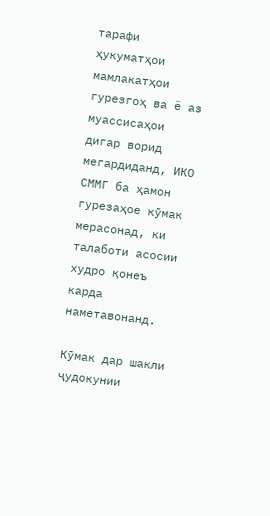тарафи ҳукуматҳои мамлакатҳои гурезгоҳ ва ё аз муассисаҳои дигар ворид мегардиданд, ИКО СММГ ба ҳамон гурезаҳое кӯмак мерасонад, ки талаботи асосии худро қонеъ карда наметавонанд.

Кӯмак дар шакли ҷудокунии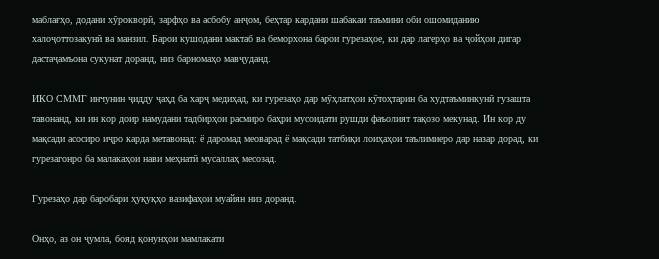маблағҳо, додани хӯрокворӣ, зарфҳо ва асбобу анҷом, беҳтар кардани шабакаи таъмини оби ошомиданию халоҷоттозакунӣ ва манзил. Барои кушодани мактаб ва беморхона барои гурезаҳое, ки дар лагерҳо ва ҷойҳои дигар дастаҷамъона сукунат доранд, низ барномаҳо мавҷуданд.

ИКО СММГ инчунин ҷидду ҷаҳд ба харҷ медиҳад, ки гурезаҳо дар мӯҳлатҳои кӯтоҳтарин ба худтаъминкунӣ гузашта тавонанд, ки ин кор доир намудани тадбирҳои расмиро баҳри мусоидати рушди фаъолият тақозо мекунад. Ин кор ду мақсади асосиро иҷро карда метавонад: ё даромад меоварад ё мақсади татбиқи лоиҳаҳои таълимиеро дар назар дорад, ки гурезагонро ба малакаҳои нави меҳнатӣ мусаллаҳ месозад.

Гурезаҳо дар баробари ҳуқуқҳо вазифаҳои муайян низ доранд.

Онҳо, аз он ҷумла, бояд қонунҳои мамлакати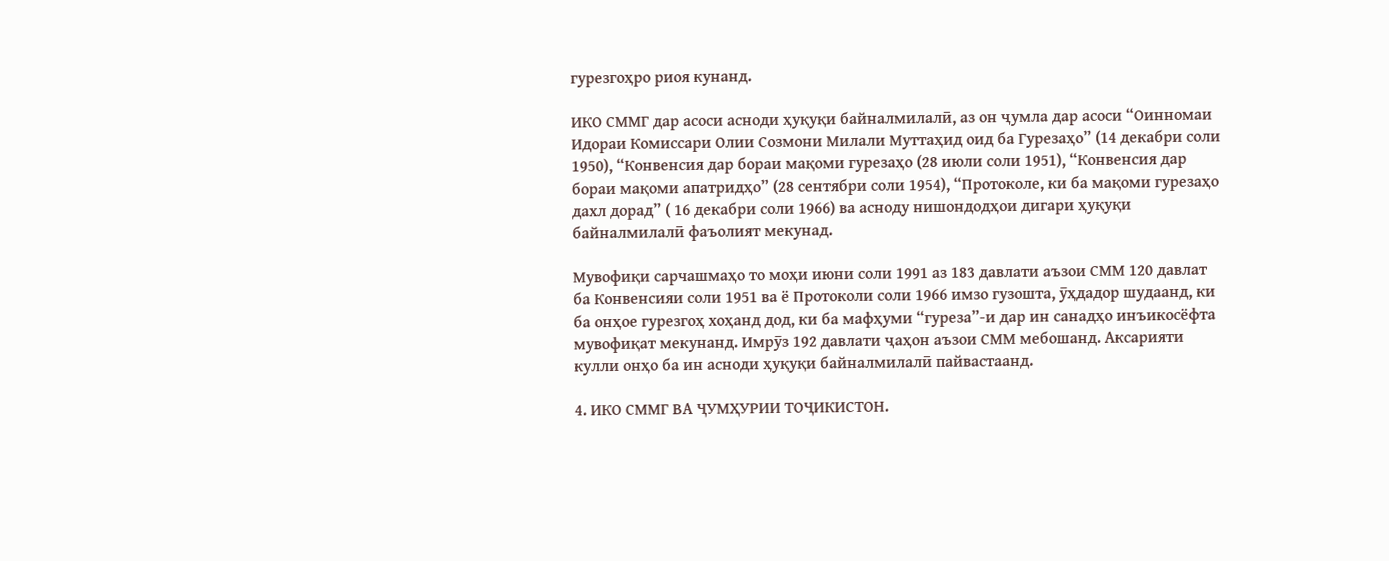гурезгоҳро риоя кунанд.

ИКО СММГ дар асоси асноди ҳуқуқи байналмилалӣ, аз он ҷумла дар асоси “Оинномаи Идораи Комиссари Олии Созмони Милали Муттаҳид оид ба Гурезаҳо” (14 декабри соли 1950), “Конвенсия дар бораи мақоми гурезаҳо (28 июли соли 1951), “Конвенсия дар бораи мақоми апатридҳо” (28 сентябри соли 1954), “Протоколе, ки ба мақоми гурезаҳо дахл дорад” ( 16 декабри соли 1966) ва асноду нишондодҳои дигари ҳуқуқи байналмилалӣ фаъолият мекунад.

Мувофиқи сарчашмаҳо то моҳи июни соли 1991 аз 183 давлати аъзои СММ 120 давлат ба Конвенсияи соли 1951 ва ё Протоколи соли 1966 имзо гузошта, ӯҳдадор шудаанд, ки ба онҳое гурезгоҳ хоҳанд дод, ки ба мафҳуми “гуреза”-и дар ин санадҳо инъикосёфта мувофиқат мекунанд. Имрӯз 192 давлати ҷаҳон аъзои СММ мебошанд. Аксарияти кулли онҳо ба ин асноди ҳуқуқи байналмилалӣ пайвастаанд.

4. ИКО СММГ ВА ҶУМҲУРИИ ТОҶИКИСТОН.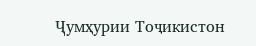Ҷумҳурии Тоҷикистон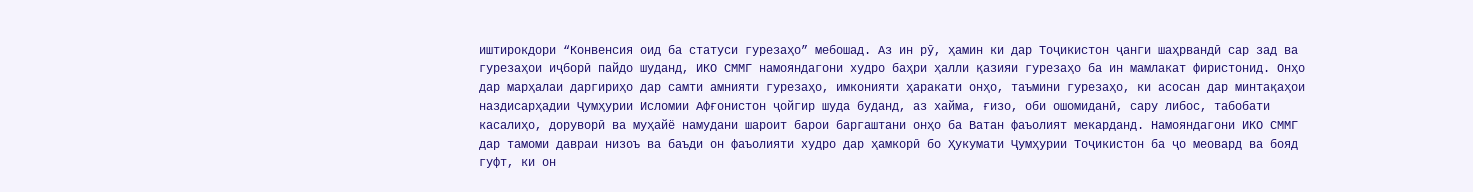иштирокдори “Конвенсия оид ба статуси гурезаҳо” мебошад. Аз ин рӯ, ҳамин ки дар Тоҷикистон ҷанги шаҳрвандӣ сар зад ва гурезаҳои иҷборӣ пайдо шуданд, ИКО СММГ намояндагони худро баҳри ҳалли қазияи гурезаҳо ба ин мамлакат фиристонид. Онҳо дар марҳалаи даргириҳо дар самти амнияти гурезаҳо, имконияти ҳаракати онҳо, таъмини гурезаҳо, ки асосан дар минтақаҳои наздисарҳадии Ҷумҳурии Исломии Афғонистон ҷойгир шуда буданд, аз хайма, ғизо, оби ошомиданӣ, сару либос, табобати касалиҳо, доруворӣ ва муҳайё намудани шароит барои баргаштани онҳо ба Ватан фаъолият мекарданд. Намояндагони ИКО СММГ дар тамоми давраи низоъ ва баъди он фаъолияти худро дар ҳамкорӣ бо Ҳукумати Ҷумҳурии Тоҷикистон ба ҷо меовард ва бояд гуфт, ки он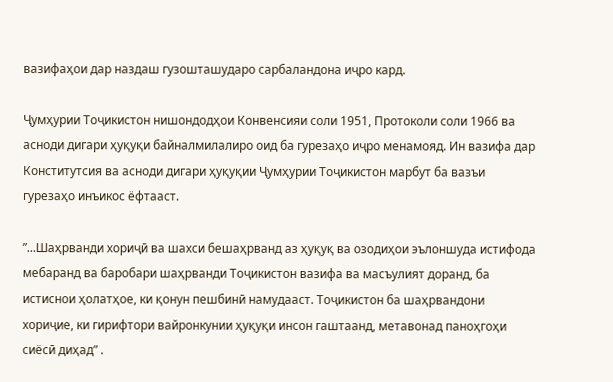вазифаҳои дар наздаш гузошташударо сарбаландона иҷро кард.

Ҷумҳурии Тоҷикистон нишондодҳои Конвенсияи соли 1951, Протоколи соли 1966 ва асноди дигари ҳуқуқи байналмилалиро оид ба гурезаҳо иҷро менамояд. Ин вазифа дар Конститутсия ва асноди дигари ҳуқуқии Ҷумҳурии Тоҷикистон марбут ба вазъи гурезаҳо инъикос ёфтааст.

”...Шаҳрванди хориҷӣ ва шахси бешаҳрванд аз ҳуқуқ ва озодиҳои эълоншуда истифода мебаранд ва баробари шаҳрванди Тоҷикистон вазифа ва масъулият доранд, ба истиснои ҳолатҳое, ки қонун пешбинӣ намудааст. Тоҷикистон ба шаҳрвандони хориҷие, ки гирифтори вайронкунии ҳуқуқи инсон гаштаанд, метавонад паноҳгоҳи сиёсӣ диҳад” .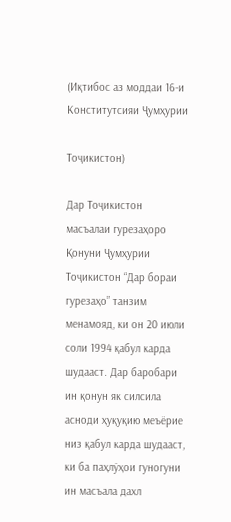(Иқтибос аз моддаи 16-и Конститутсияи Ҷумҳурии

Тоҷикистон)

Дар Тоҷикистон масъалаи гурезаҳоро Қонуни Ҷумҳурии Тоҷикистон “Дар бораи гурезаҳо” танзим менамояд, ки он 20 июли соли 1994 қабул карда шудааст. Дар баробари ин қонун як силсила асноди ҳуқуқию меъёрие низ қабул карда шудааст, ки ба паҳлӯҳои гуногуни ин масъала дахл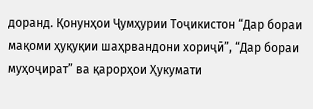доранд. Қонунҳои Ҷумҳурии Тоҷикистон “Дар бораи мақоми ҳуқуқии шаҳрвандони хориҷӣ”, “Дар бораи муҳоҷират” ва қарорҳои Ҳукумати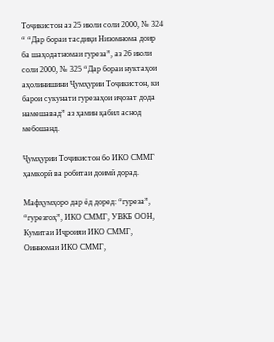Тоҷикистон аз 25 июли соли 2000, № 324 “ “Дар бораи тасдиқи Низомнома доир ба шаҳодатномаи гуреза”, аз 26 июли соли 2000, № 325 “Дар бораи нуктаҳои аҳолинишини Ҷумҳурии Тоҷикистон, ки барои сукунати гурезаҳои иҷозат дода намешавад” аз ҳамин қабил аснод мебошанд.

Ҷумҳурии Тоҷикистон бо ИКО СММГ ҳамкорӣ ва робитаи доимӣ дорад.

Мафҳумҳоро дар ёд доред: “гуреза”, “гурезгоҳ”, ИКО СММГ, УВКБ ООН, Кумитаи Иҷроияи ИКО СММГ, Оинномаи ИКО СММГ,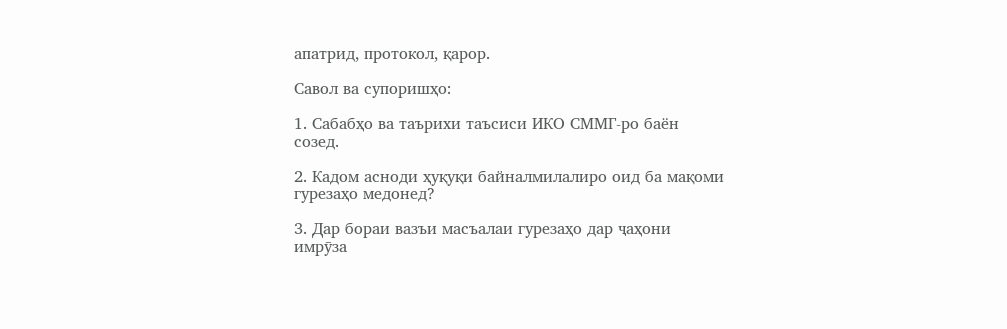апатрид, протокол, қарор.

Савол ва супоришҳо:

1. Сабабҳо ва таърихи таъсиси ИКО СММГ-ро баён созед.

2. Кадом асноди ҳуқуқи байналмилалиро оид ба мақоми гурезаҳо медонед?

3. Дар бораи вазъи масъалаи гурезаҳо дар ҷаҳони имрӯза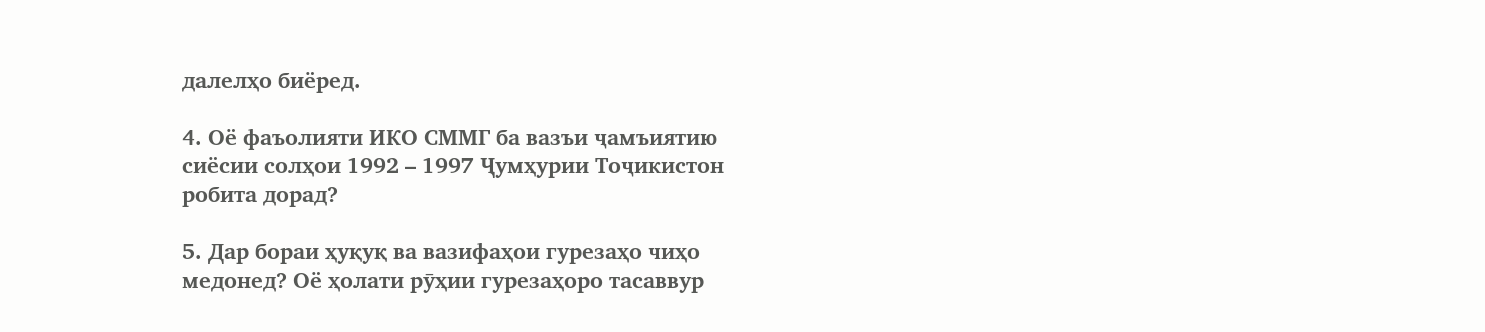далелҳо биёред.

4. Оё фаъолияти ИКО СММГ ба вазъи ҷамъиятию сиёсии солҳои 1992 – 1997 Ҷумҳурии Тоҷикистон робита дорад?

5. Дар бораи ҳуқуқ ва вазифаҳои гурезаҳо чиҳо медонед? Оё ҳолати рӯҳии гурезаҳоро тасаввур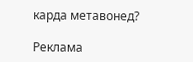карда метавонед?

Реклама